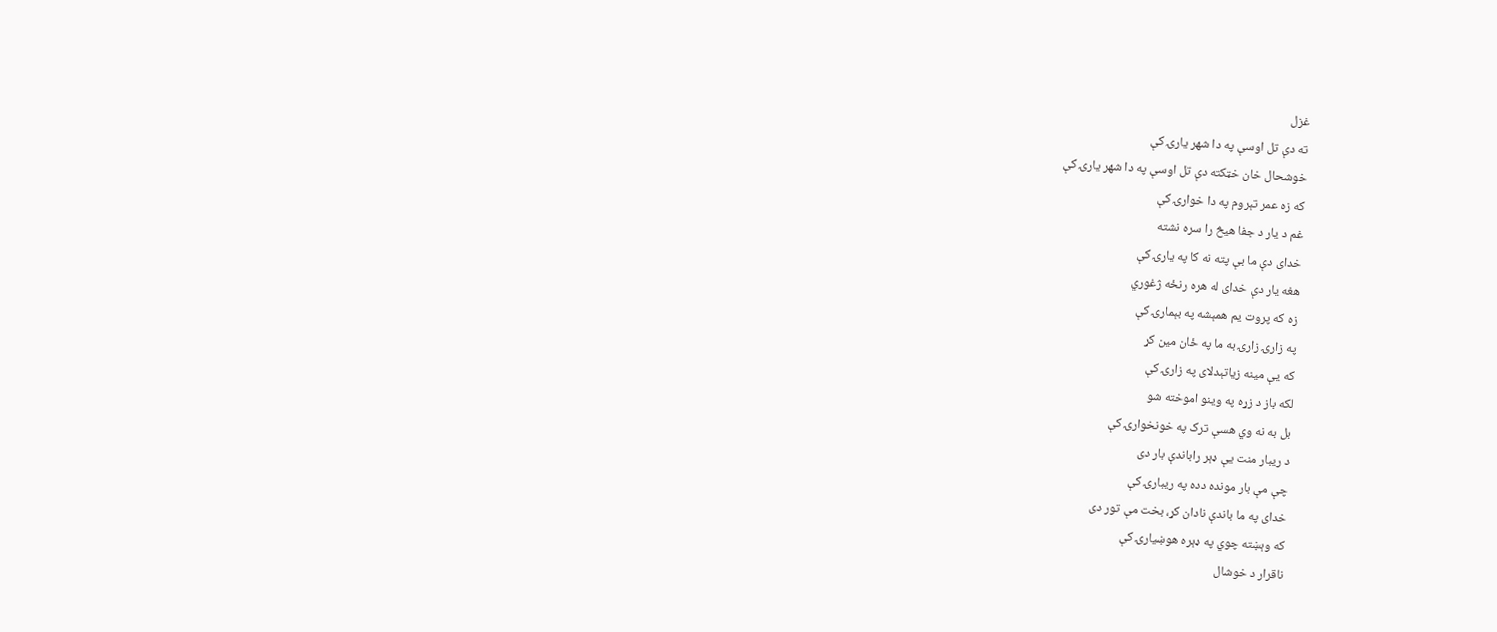غزل
ته دې تل اوسې په دا شهر يارۍ کې
خوشحال خان خټکته دې تل اوسې په دا شهر يارۍ کې
که زه عمر تېروم په دا خوارۍ کې
غم د يار د جفا هيڅ را سره نشته
خدای دې ما بې پته نه کا په يارۍ کې
هغه يار دې خدای له هره رنځه ژغوري
زه که پروت يم همېشه په بېمارۍ کې
په زارۍ زارۍ به ما په ځان مين کړ
که يې مينه زياتېدلای په زارۍ کې
لکه باز د زړه په وينو اموخته شو
بل به نه وي هسې ترک په خونخوارۍ کې
د ريبار منت يې ډېر راباندې بار دی
چې مې بار مونده دده په ريبارۍ کې
خدای په ما باندې نادان کړ، بخت مې تور دی
که وېښته چوي په ډېره هوښيارۍ کې
ناقرار د خوشال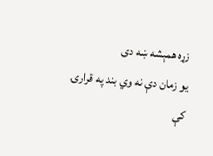زړه همېشه ښه دی
يو زمان دې نه وي بند په قرارۍ کې